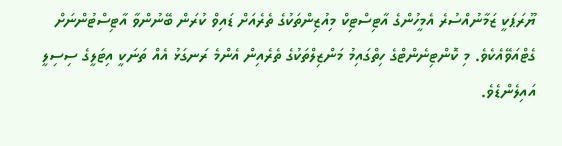ޔޫރަޕަކީ ޒަމާނުއްސުރެ އެމީހުންގެ އާޓިސްޓިކް މިއުޒިންތަކުގެ ތެރެއަށް ޑައިވް ކުރަން ބޭނުންވާ އާޓިސްޓުންނަށް ގެޓްއަވޭއެކެވެ. މި ކޮންޓިނެންޓްގެ ހިތްގައިމު މަންޒިލްތަކުގެ ތެރެއިން އެންމެ ރަނގަޅު އެއް ތަނަކީ އިޓަލީގެ ސިސިލީ އައިލެންޑެވެ.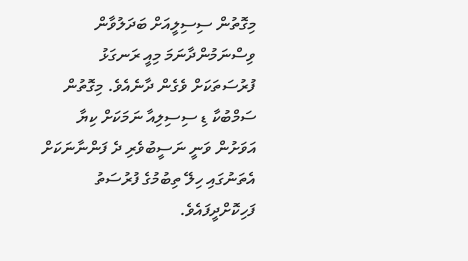މިގޮތުން ސިސިލީއަށް ބަދަލުވާން ވިސްނަމުންދާނަމަ މިއީ ރަނގަޅު ފުރުސަތަކަށް ވެގެން ދާނެއެވެ. މިގޮތުން ސަމްބުކާ ޑި ސިސިލިއާ ނަމަކަށް ކިޔާ އަވަށުން ވަނީ ނަސީބުވެރި ދެ ފަންނާނަކަށް އެތަނުގައި ހިލޭ ތިބުމުގެ ފުރުސަތު ފަހިކޮށްދީފައެވެ.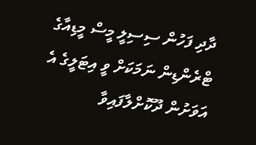ދާދި ފަހުން ސިސިލީ މީސް މީޑިއާގެ ޓްރެންޑިން ނަމަކަށް ވީ އިޓަލީގެ އެ އަވަށުން ދޫކޮށްލާފައިވާ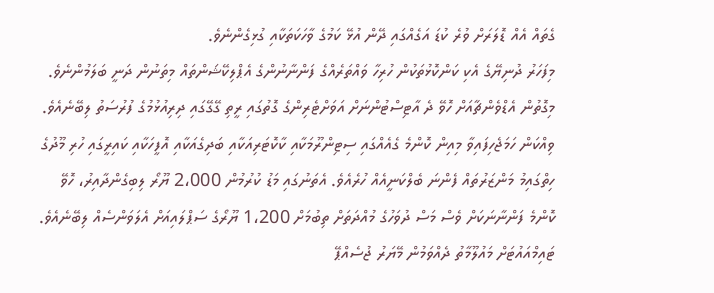ގެތައް އެއް ޑޮލަރަށް ވުރެ ކުޑަ އަގެއްގައި ދޭން އުޅޭ ކަމުގެ ވާހަކަތަކާއި ގުޅިގެންނެވެ.
މިފަހަރު ދުނިޔޭގެ އެކި ކަންކޮޅުތަކުން ހުރިހާ ވައްތަރެއްގެ ފަންނާނުންގެ އެޕްލިކޭޝަންތައް މިތަނުން ދަނީ ބަލަމުންނެވެ.
މިގޮތުން އެޑްވެންޗާއަށް ހޮވޭ ދެ އާޓިސްޓުންނަށް އަވަށްޓެރިންގެ ގޮތުގައި ރީތި ގޭގޭގައި ދިރިއުޅުމުގެ ފުރުސަތު ލިބޭނެއެވެ. ވިއްކަން ހަމަޖެހިފައިވާ މިއިން ކޮންމެ ގެއެއްގައި ސިޓިންރޫމަކާއި ކާކޮޓަރިއަކާއި ބަދިގެއަކާއި އޮފީހަކާއި ކައިރީގައި ހުރި މޫދުގެ ހިތްގައިމު މަންޒަރުތައް ފެންނަ ބެލްކަނީއެއް ހުރެއެވެ. އެތަނުގައި މަޑު ކުރުމުން 2،000 ޔޫރޯ ލިބިގެންދާއިރު، ހޮވޭ ކޮންމެ ފަންނާނަކަށް ވެސް މަސް ދުވަހުގެ މުއްދަތަށް ތިބުމަށް 1،200 ޔޫރޯގެ ސަޕްލައިއަށް އެލަވަންސެއް ލިބޭނެއެވެ.
ޓައިމްއައުޓަށް މައުލޫމާތު ދެއްވަމުން މޭޔަރު ޖުސެއްޕޭ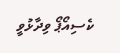ކެސިއޯޕޯ ވިދާޅުވީ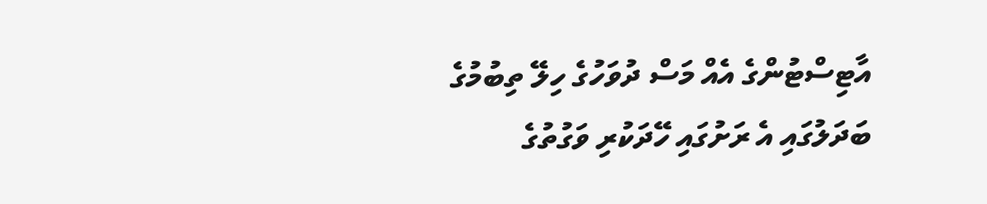އާޓިސްޓުންގެ އެއް މަސް ދުވަހުގެ ހިލޭ ތިބުމުގެ ބަދަލުގައި އެ ރަށުގައި ހޭދަކުރި ވަގުތުގެ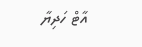އާޓް ހަދިޔާ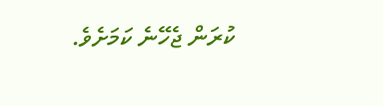ކުރަން ޖެހޭނެ ކަމަށެވެ.